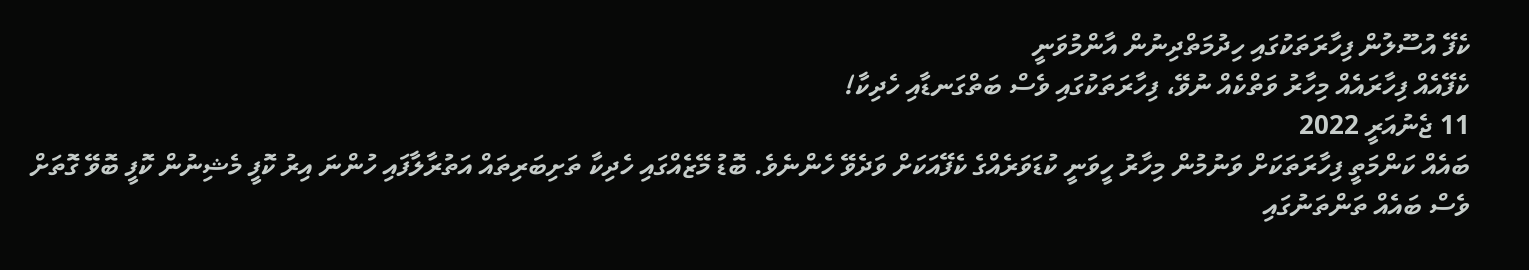ކެފޭ އުސޫލުން ފިހާރަތަކުގައި ހިދުމަތްދިނުން އާންމުވަނީ
ކެފޭއެއް ފިހާރައެއް މިހާރު ވަތްކެއް ނުވޭ، ފިހާރަތަކުގައި ވެސް ބަތްގަނޑާއި ހެދިކާ!
11 ޖެނުއަރީ 2022
ބައެއް ކަންމަތީ ފިހާރަތަކަށް ވަނުމުން މިހާރު ހީވަނީ ކުޑަވަރެއްގެ ކެފޭއަކަށް ވަދެވޭ ހެންނެވެ. ބޮޑު މޭޒެއްގައި ހެދިކާ ތަށިބަރިތައް އަތުރާލާފައި ހުންނަ އިރު ކޮފީ މެޝިނުން ކޮފީ ބޮވޭ ގޮތަށް ވެސް ބައެއް ތަންތަނުގައި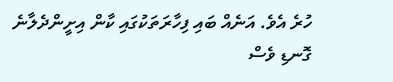ހުރެ އެވެ. އަނެއް ބައި ފިހާރަތަކުގައި ކާން އިށީންދެލާނެ ގޮނޑި ވެސް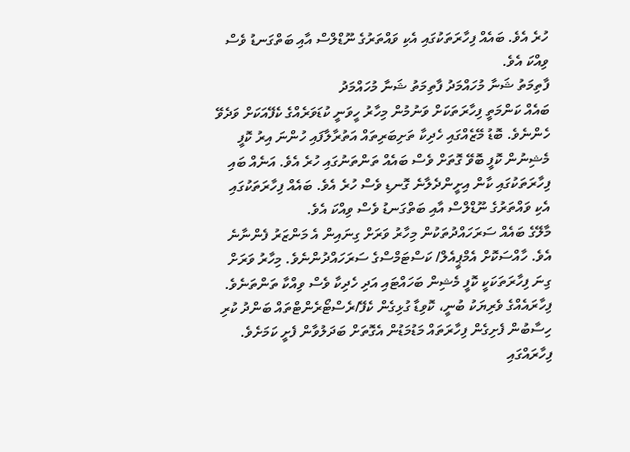ހުރެ އެވެ. ބައެއް ފިހާރަތަކުގައި އެކި ވައްތަރުގެ ނޫޑްލްސް އާއި ބަތްގަނޑު ވެސް ވިއްކަ އެވެ.
ފާތިމަތު ޝަނާ މުހައްމަދު ފާތިމަތު ޝަނާ މުހައްމަދު
ބައެއް ކަންމަތީ ފިހާރަތަކަށް ވަނުމުން މިހާރު ހީވަނީ ކުޑަވަރެއްގެ ކެފޭއަކަށް ވަދެވޭ ހެންނެވެ. ބޮޑު މޭޒެއްގައި ހެދިކާ ތަށިބަރިތައް އަތުރާލާފައި ހުންނަ އިރު ކޮފީ މެޝިނުން ކޮފީ ބޮވޭ ގޮތަށް ވެސް ބައެއް ތަންތަނުގައި ހުރެ އެވެ. އަނެއް ބައި ފިހާރަތަކުގައި ކާން އިށީންދެލާނެ ގޮނޑި ވެސް ހުރެ އެވެ. ބައެއް ފިހާރަތަކުގައި އެކި ވައްތަރުގެ ނޫޑްލްސް އާއި ބަތްގަނޑު ވެސް ވިއްކަ އެވެ.
މާލޭގެ ބައެއް ސަރަހައްދުތަކުން މިހާރު ވަރަށް ގިނައިން އެ މަންޒަރު ފެންނާނެ އެވެ. ހާއްސަކޮށް އެމްޕީއެލް/ ކަސްޓަމްސްގެ ސަރަހައްދުންނެވެ. މިހާރު ވަރަށް ގިނަ ފިހާރަތަކަކީ ކޮފީ މެޝިން ބަހައްޓައި އަދި ހެދިކާ ވެސް ވިއްކާ ތަންތަނެވެ.
ފިހާރައެއްގެ ވެރިޔަކު ބުނީ، ކޮވިޑާ ގުޅިގެން ކެފޭ/ރެސްޓޯރެންޓްތައް ބަންދު ކުރި ހިސާބުން ފެށިގެން ފިހާރަތައް މަޑުމަޑުން އެގޮތަށް ބަދަލުވާން ފެށީ ކަމަށެވެ.
ފިހާރައްގައި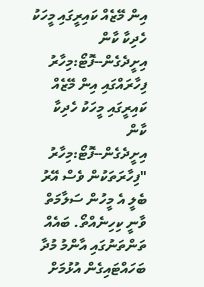އިން މޭޒެއް ކައިރީގައި މީހަކު ހެދިކާ ކާން އިށީދެގެން--ފޮޓޯ:މިހާރު
ފިހާރައްގައި އިން މޭޒެއް ކައިރީގައި މީހަކު ހެދިކާ ކާން އިށީދެގެން--ފޮޓޯ:މިހާރު
"ފިހާރަތަކުން ވެސް އޭރު ބެލީ އެ މީހުން ސަލާމަތް ވާނީ ކިހިނެއްތޯ. ބައެއް ތަންތަނުގައި އާންމު މުދާ ބަހައްޓައިގެން އުޅުމަށް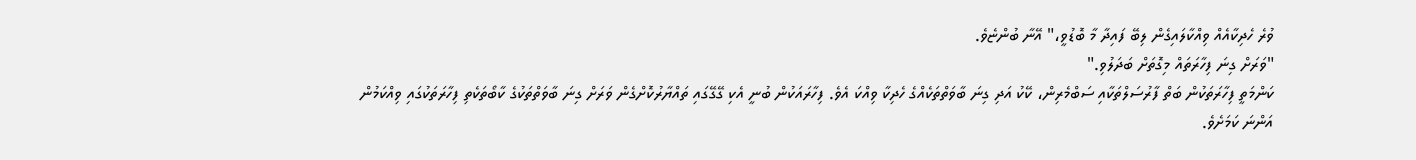ވުރެ ހެދިކާއެއް ވިއްކާލައިގެން ލިބޭ ފައިދާ މާ ބޮޑުވީ،" އޭނާ ބުންޏެވެ.
"ވަރަށް ގިނަ ފިހާރަތައް މިގޮތަށް ބަދަލުވި."
ކަންމަތީ ފިހާރަތަކުން ބަތް ފާރުސަލްތަކާއި ސަބްމެރިން، ކޭކު އަދި ގިނަ ބާވަތްތަކެއްގެ ހެދިކާ ވިއްކަ އެވެ. ފިހާރައަކުން ބުނީ އެކި ގޭގޭގައި ތައްޔާރުކޮށްގެން ވަރަށް ގިނަ ބާވަތްތަކުގެ ކާބޯތަކެތި ފިހާރަތަކުގައި ވިއްކަމުން އަންނަ ކަމަށެވެ.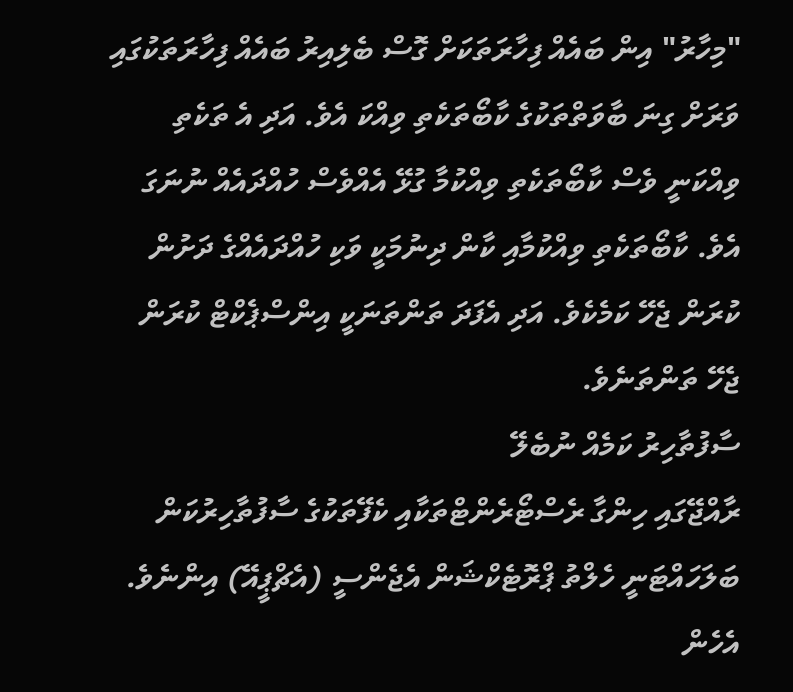"މިހާރު" އިން ބައެއް ފިހާރަތަކަށް ގޮސް ބެލިއިރު ބައެއް ފިހާރަތަކުގައި ވަރަށް ގިނަ ބާވަތްތަކުގެ ކާބޯތަކެތި ވިއްކަ އެވެ. އަދި އެ ތަކެތި ވިއްކަނީ ވެސް ކާބޯތަކެތި ވިއްކުމާ ގުޅޭ އެއްވެސް ހުއްދައެއް ނުނަގަ އެވެ. ކާބޯތަކެތި ވިއްކުމާއި ކާން ދިނުމަކީ ވަކި ހުއްދައެއްގެ ދަށުން ކުރަން ޖެހޭ ކަމެކެވެ. އަދި އެފަދަ ތަންތަނަކީ އިންސްޕެކްޓް ކުރަން ޖެހޭ ތަންތަނެވެ.
ސާފުތާހިރު ކަމެއް ނުބެލޭ
ރާއްޖޭގައި ހިންގާ ރެސްޓޯރެންޓްތަކާއި ކެފޭތަކުގެ ސާފުތާހިރުކަން ބަލަހައްޓަނީ ހެލްތު ޕްރޮޓެކްޝަން އެޖެންސީ (އެޗްޕީއޭ) އިންނެވެ. އެހެން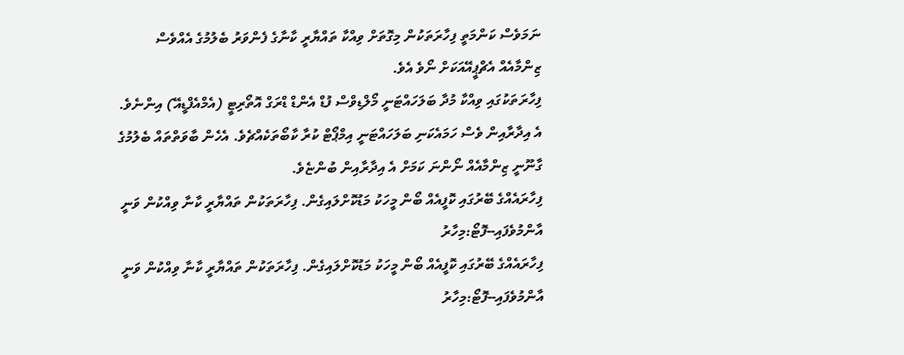ނަމަވެސް ކަންމަތީ ފިހާރަތަކުން މިގޮތަށް ވިއްކާ ތައްޔާރީ ކާނާގެ ފެންވަރު ބެލުމުގެ އެއްވެސް ޒިންމާއެއް އެޗްޕީއޭއަކަށް ނޯވެ އެވެ.
ފިހާރަތަކުގައި ވިއްކާ މުދާ ބަލަހައްޓަނީ މޯލްޑިވްސް ފުޑް އެންޑް ޑްރަގް އޮތޯރިޓީ (އެމްއެފްޑީއޭ) އިންނެވެ. އެ އިދާރާއިން ވެސް ހަމައެކަނި ބަލަހައްޓަނީ އިމްޕޯޓް ކުރާ ކާބޯތަކެއްޗެވެ. އެހެން ބާވަތްތައް ބެލުމުގެ ގާނޫނީ ޒިންމާއެއް ނޯންނަ ކަމަށް އެ އިދާރާއިން ބުންޏެވެ.
ފިހާރައެއްގެ ބޭރުގައި ކޮފީއެއް ބޯން މީހަކު މަޑުކޮށްލައިގެން. ފިހާރަތަކުން ތައްޔާރީ ކާނާ ވިއްކުން ވަނީ އާންމުވެފައި--ފޮޓޯ:މިހާރު
ފިހާރައެއްގެ ބޭރުގައި ކޮފީއެއް ބޯން މީހަކު މަޑުކޮށްލައިގެން. ފިހާރަތަކުން ތައްޔާރީ ކާނާ ވިއްކުން ވަނީ އާންމުވެފައި--ފޮޓޯ:މިހާރު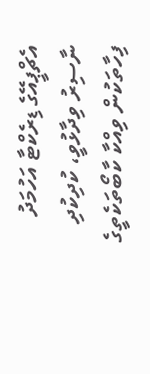އެޗްޕީއޭގެ ޑިރެކްޓާ އަހުމަދު ނާސިރު ވިދާޅުވީ، ކުދިކުދި ފިހާތަކުން ވިއްކާ ކާބޯތަކެތީގެ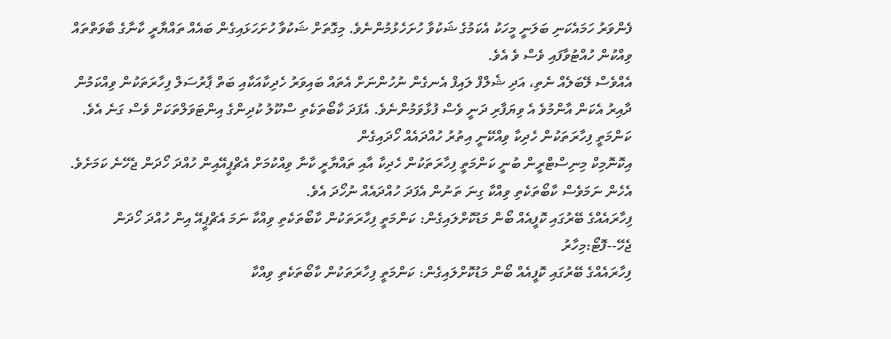ފެންވަރު ހަމައެކަނި ބަލަނީ މީހަކު އެކަމުގެ ޝަކުވާ ހުށަހެޅުމުންނެވެ. މިގޮތަށް ޝަކުވާ ހުށަހަޅައިގެން ބައެއް ތައްޔާރީ ކާނާގެ ބާވަތްތައް ވިއްކުން ހުއްޓުވާފައި ވެސް ވެ އެވެ.
އެއްވެސް ލޭބަލެއް ނެތި، އަދި ޝެލްފް ލައިފް އެނގެން ނުހުންނަށް އެތައް ބައިވަރު ހެދިކާއަކާއި ބަތް ޕާރުސަލް ފިހާރަތަކުން ވިއްކަމުން ދާއިރު އެކަން އާންމުވެ އެ ވިޔަފާރި ދަނީ ވެސް ފުޅާވަމުންނެވެ. އެފަދަ ކާބޯތަކެތި ސްކޫލު ކުދިންގެ އިންޓަވަލްތަކަށް ވެސް ގަނެ އެވެ.
ކަންމަތީ ފިހާރަތަކުން ހެދިކާ ވިއްކޭނީ އިތުރު ހުއްދައެއް ހޯދައިގެން
އިކޮނޮމިކް މިނިސްޓްރީން ބުނީ ކަންމަތީ ފިހާރަތަކުން ހެދިކާ އާއި ތައްޔާރީ ކާނާ ވިއްކުމަށް އެޗްޕީއޭއިން ހުއްދަ ހޯދަން ޖެހޭނެ ކަމަށެވެ. އެހެން ނަމަވެސް ކާބޯތަކެތި ވިއްކާ ގިނަ ތަނުން އެފަދަ ހުއްދައެއް ނުހޯދަ އެވެ.
ފިހާރައެއްގެ ބޭރުގައި ކޮފީއެއް ބޯން މަޑުކޮށްލައިގެން: ކަންމަތީ ފިހާރަތަކުން ކާބޯތަކެތި ވިއްކާ ނަމަ އެޗްޕީއޭ އިން ހުއްދަ ހޯދަން ޖެހޭ--ފޮޓޯ:މިހާރު
ފިހާރައެއްގެ ބޭރުގައި ކޮފީއެއް ބޯން މަޑުކޮށްލައިގެން: ކަންމަތީ ފިހާރަތަކުން ކާބޯތަކެތި ވިއްކާ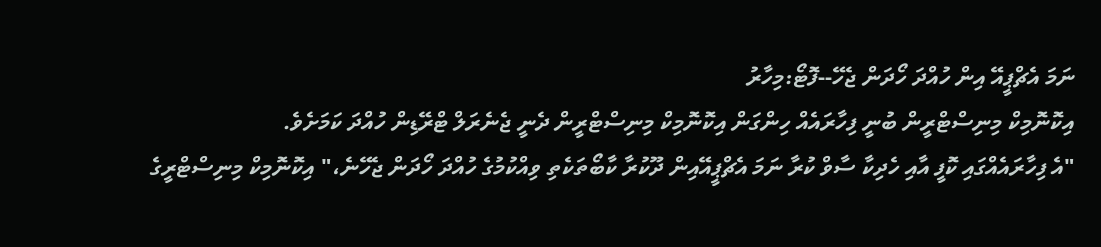ނަމަ އެޗްޕީއޭ އިން ހުއްދަ ހޯދަން ޖެހޭ--ފޮޓޯ:މިހާރު
އިކޮނޮމިކް މިނިސްޓްރީން ބުނީ ފިހާރައެއް ހިންގަން އިކޮނޮމިކް މިނިސްޓްރީން ދެނީ ޖެނެރަލް ޓްރޭޑިން ހުއްދަ ކަމަށެވެ.
"އެ ފިހާރައެއްގައި ކޮފީ އާއި ހެދިކާ ސާވް ކުރާ ނަމަ އެޗްޕީއޭއިން ދޫކުރާ ކާބޯތަކެތި ވިއްކުމުގެ ހުއްދަ ހޯދަން ޖެހޭނެ،" އިކޮނޮމިކް މިނިސްޓްރީގެ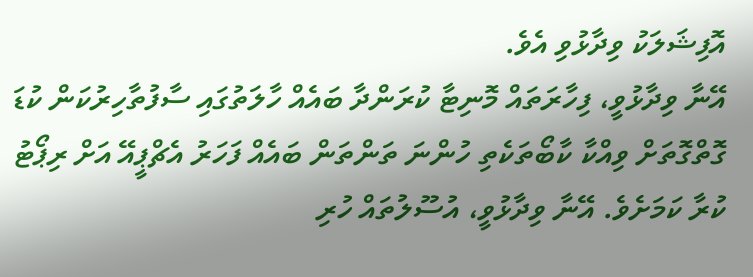އޮފިޝަލަކު ވިދާޅުވި އެވެ.
އޭނާ ވިދާޅުވީ، ފިހާރަތައް މޮނިޓާ ކުރަންދާ ބައެއް ހާލަތުގައި ސާފުތާހިރުކަން ކުޑަ ގޮތްގޮތަށް ވިއްކާ ކާބޯތަކެތި ހުންނަ ތަންތަން ބައެއް ފަހަރު އެޗްޕީއޭ އަށް ރިޕޯޓު ކުރާ ކަމަށެވެ. އޭނާ ވިދާޅުވީ، އުސޫލުތައް ހުރި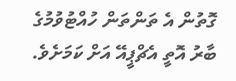ގޮތުން އެ ތަންތަން ހުއްޓުވުމުގެ ބާރު އޮތީ އެޗްޕީއޭ އަށް ކަމަށެވެ.